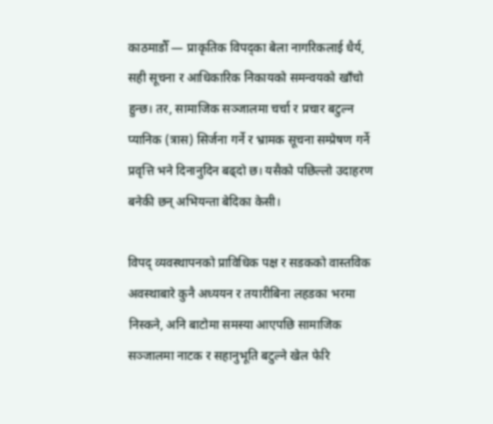काठमाडौँ — प्राकृतिक विपद्का बेला नागरिकलाई धैर्य, सही सूचना र आधिकारिक निकायको समन्वयको खाँचो हुन्छ। तर, सामाजिक सञ्जालमा चर्चा र प्रचार बटुल्न प्यानिक (त्रास) सिर्जना गर्ने र भ्रामक सूचना सम्प्रेषण गर्ने प्रवृत्ति भने दिनानुदिन बढ्दो छ। यसैको पछिल्लो उदाहरण बनेकी छन् अभियन्ता बेदिका केसी।

विपद् व्यवस्थापनको प्राविधिक पक्ष र सडकको वास्तविक अवस्थाबारे कुनै अध्ययन र तयारीबिना लहडका भरमा निस्कने, अनि बाटोमा समस्या आएपछि सामाजिक सञ्जालमा नाटक र सहानुभूति बटुल्ने खेल फेरि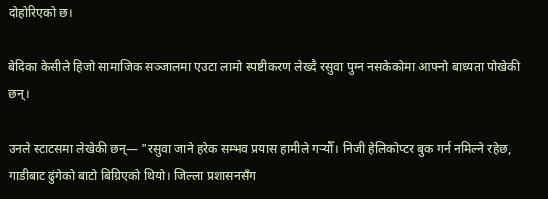दोहोरिएको छ।

बेदिका केसीले हिजो सामाजिक सञ्जालमा एउटा लामो स्पष्टीकरण लेख्दै रसुवा पुग्न नसकेकोमा आफ्नो बाध्यता पोखेकी छन्।

उनले स्टाटसमा लेखेकी छन्— "रसुवा जाने हरेक सम्भव प्रयास हामीले गर्‍यौँ। निजी हेलिकोप्टर बुक गर्न नमिल्ने रहेछ, गाडीबाट ढुंगेको बाटो बिग्रिएको थियो। जिल्ला प्रशासनसँग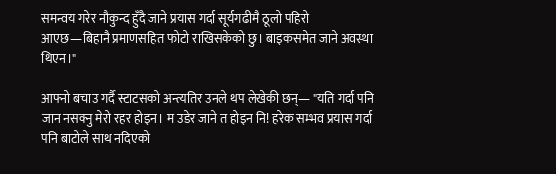समन्वय गरेर नौकुन्द हुँदै जाने प्रयास गर्दा सूर्यगढीमै ठूलो पहिरो आएछ—बिहानै प्रमाणसहित फोटो राखिसकेको छु। बाइकसमेत जाने अवस्था थिएन।"

आफ्नो बचाउ गर्दै स्टाटसको अन्त्यतिर उनले थप लेखेकी छन्— "यति गर्दा पनि जान नसक्नु मेरो रहर होइन। म उडेर जाने त होइन नि! हरेक सम्भव प्रयास गर्दा पनि बाटोले साथ नदिएको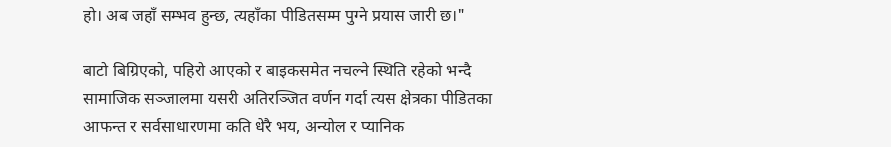हो। अब जहाँ सम्भव हुन्छ, त्यहाँका पीडितसम्म पुग्ने प्रयास जारी छ।"

बाटो बिग्रिएको, पहिरो आएको र बाइकसमेत नचल्ने स्थिति रहेको भन्दै सामाजिक सञ्जालमा यसरी अतिरञ्जित वर्णन गर्दा त्यस क्षेत्रका पीडितका आफन्त र सर्वसाधारणमा कति धेरै भय, अन्योल र प्यानिक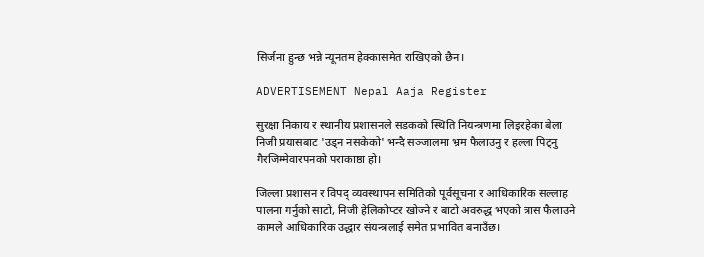सिर्जना हुन्छ भन्ने न्यूनतम हेक्कासमेत राखिएको छैन।

ADVERTISEMENT Nepal Aaja Register

सुरक्षा निकाय र स्थानीय प्रशासनले सडकको स्थिति नियन्त्रणमा लिइरहेका बेला निजी प्रयासबाट 'उड्न नसकेको' भन्दै सञ्जालमा भ्रम फैलाउनु र हल्ला पिट्नु गैरजिम्मेवारपनको पराकाष्ठा हो।

जिल्ला प्रशासन र विपद् व्यवस्थापन समितिको पूर्वसूचना र आधिकारिक सल्लाह पालना गर्नुको साटो, निजी हेलिकोप्टर खोज्ने र बाटो अवरुद्ध भएको त्रास फैलाउने कामले आधिकारिक उद्धार संयन्त्रलाई समेत प्रभावित बनाउँछ।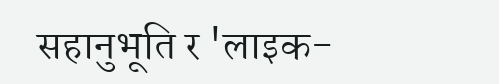सहानुभूति र 'लाइक-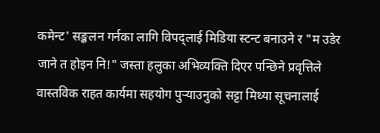कमेन्ट' सङ्कलन गर्नका लागि विपद्‌लाई मिडिया स्टन्ट बनाउने र "म उडेर जाने त होइन नि!" जस्ता हलुका अभिव्यक्ति दिएर पन्छिने प्रवृत्तिले वास्तविक राहत कार्यमा सहयोग पुर्‍याउनुको सट्टा मिथ्या सूचनालाई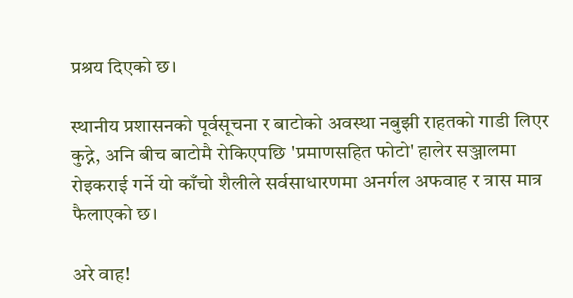प्रश्रय दिएको छ।

स्थानीय प्रशासनको पूर्वसूचना र बाटोको अवस्था नबुझी राहतको गाडी लिएर कुद्ने, अनि बीच बाटोमै रोकिएपछि 'प्रमाणसहित फोटो' हालेर सञ्जालमा रोइकराई गर्ने यो काँचो शैलीले सर्वसाधारणमा अनर्गल अफवाह र त्रास मात्र फैलाएको छ।

अरे वाह!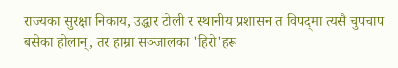राज्यका सुरक्षा निकाय, उद्धार टोली र स्थानीय प्रशासन त विपद्‌मा त्यसै चुपचाप बसेका होलान्, तर हाम्रा सञ्जालका 'हिरो'हरू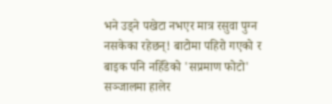भने उड्ने पखेटा नभएर मात्र रसुवा पुग्न नसकेका रहेछन्! बाटोमा पहिरो गएको र बाइक पनि नहिँडेको 'सप्रमाण फोटो' सञ्जालमा हालेर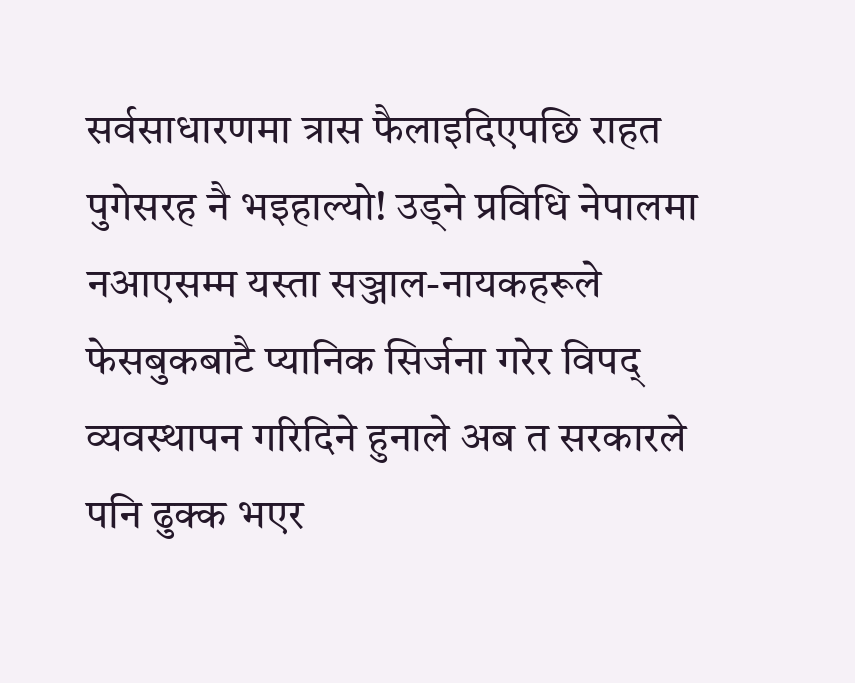सर्वसाधारणमा त्रास फैलाइदिएपछि राहत पुगेसरह नै भइहाल्यो! उड्ने प्रविधि नेपालमा नआएसम्म यस्ता सञ्जाल-नायकहरूले फेसबुकबाटै प्यानिक सिर्जना गरेर विपद् व्यवस्थापन गरिदिने हुनाले अब त सरकारले पनि ढुक्क भएर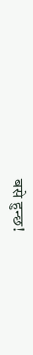बसे हुन्छ!